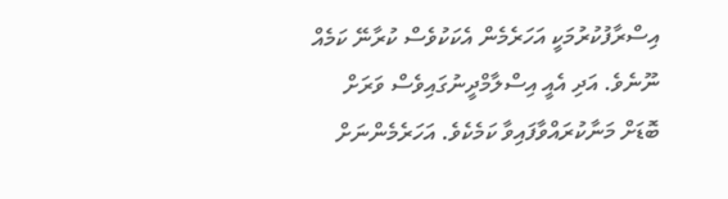އިސްރާފުކުރުމަކީ އަހަރެމެން އެކަކުވެސް ކުރާނޭ ކަމެއް ނޫނެވެ. އަދި އެއީ އިސްލާމްދީނުގައިވެސް ވަރަށް ބޮޑަށް މަނާކުރައްވާފައިވާ ކަމެކެވެ. އަހަރެމެންނަށް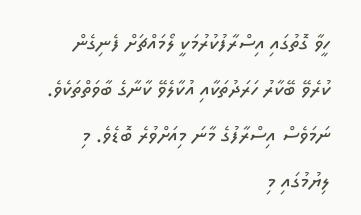ހީވާ ގޮތުގައި އިސްރާފުކުރުމަކީ ލޯމައްޗަށް ފެނިގެން ކުރެވޭ ބޭކާރު ހަރަދުތަކާއި އުކާލެވޭ ކާނާގެ ބާވަތްތަކެވެ. ނަމަވެސް އިސްރާފުގެ މާނަ މިއަށްވުރެ ބޮޑެވެ. މި ލިޔުމުގައި މި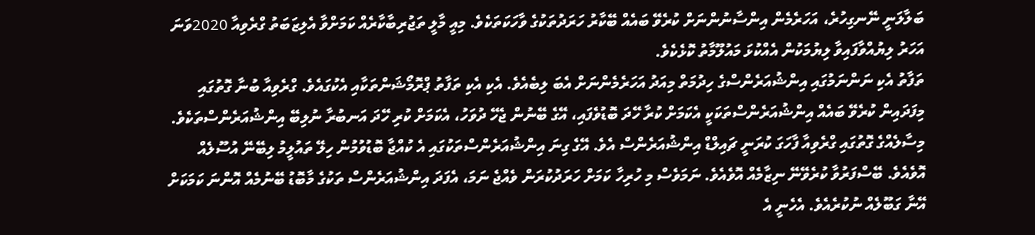ބަލާލަނީ ނޭނގިހުރެ، އަހަރެމެން އިންސާނުންނަށް ކުރެވޭ ބައެއް ބޭކާރު ހަރަދުތަކުގެ ވާހަކަތަކެވެ. މިއީ މާލީ ތަޖުރިބާކާރެއް ކަމަށްވާ އެލިޒަބަތު ގްރެވިއާ 2020ވަނަ އަހަރު ލިޔުއްވާފައިވާ ލިޔުމަކުން އެއްކުޅަ މައުލޫމާތު ކޮޅެކެވެ.
ތަފާތު އެކި ނަންނަމުގައި އިންޝުއަރެންސްގެ ހިދުމަތް މިއަދު އަހަރެމެންނަށް އެބަ ލިބެއެވެ. އެކި އެކި ތަފާތު ޕްރޮމޯޝަންތަކާއި އެކުގައެވެ. ގްރެވިއާ ބުނާ ގޮތުގައި މިފަދައިން ކުރެވޭ ބައެއް އިންޝުއަރެންސްތަކަކީ އެކަމަށް ކުރާ ހޭދަ ބޮޑުވެފައި، އޭގެ ބޭނުން ޖެހޭ ދުވަހު، އެކަމަށް ކުރި ހޭދަ އަނބުރާ ނުލިބޭ އިންޝުއަރެންސްތަކެވެ. މިސާލެއްގެ ގޮތުގައި ގްރެވިއާ ފާހަގަ ކުރަނީ ޗައިލްޑް އިންޝުއަރެންސް އެވެ. އޭގެ ގިނަ އިންޝުއަރެންސްތަކުގައި އެ ކުއްޖާ ބޮޑުވުމުން ހިލޭ ތައުލީމު ލިބޭނޭ އުސޫލެއް އޮވެއެވެ. ބޭސްފަރުވާ ކުރެވޭނޭ ނިޒާމެއް އޮވެއެވެ. ނަމަވެސް މި ހުރިހާ ކަމަށް ހަރަދުކުރަން ވެއްޖެ ނަމަ، އެފަދަ އިންޝުއަރެންސް ތަކުގެ މާބޮޑު ބޭނުމެއް އޮންނަ ކަމަކަށް އޭނާ ގަބޫލެއް ނުކުރެއެވެ. އެހެނީ އެ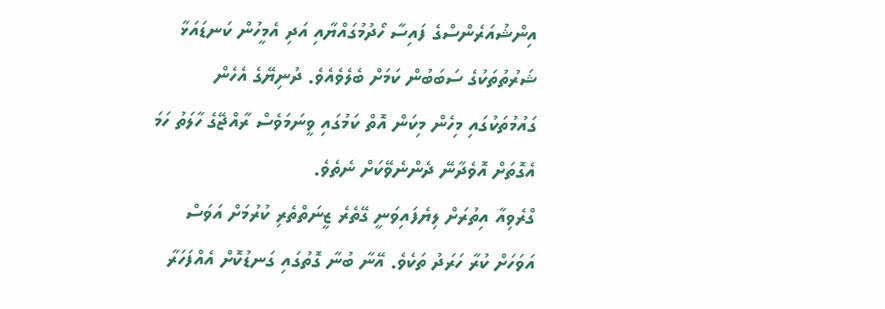އިންޝުއަރެންސްގެ ފައިސާ ހޯދުމުގައްޔާއި އަދި އެމީހުން ކަނޑައަޅާ ޝަރުތުތަކުގެ ސަބަބުން ކަމަށް ބެލެވެއެވެ. ދުނިޔޭގެ އެހެން ގައުމުތަކުގައި މިހެން މިކަން އޮތް ކަމުގައި ވީނަމަވެސް ރާއްޖޭގެ ހާލަތު ހަމަ އެގޮތަށް އޮވެދާނޭ ދެންނެވޭކަށް ނެތެވެ.
ގްރެވިއާ އިތުރަށް ލިޔެފައިވަނީ ގޭތެރެ ޒީނަތްތެރި ކުރުމަށް އަވަސް އަވަހަށް ކުރާ ހަރަދު ތަކެވެ. އޭނާ ބުނާ ގޮތުގައި ގަނޑުކޮށް އެއްފަހަރާ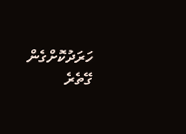ހަރަދުކޮށްގެން ގޭތެރެ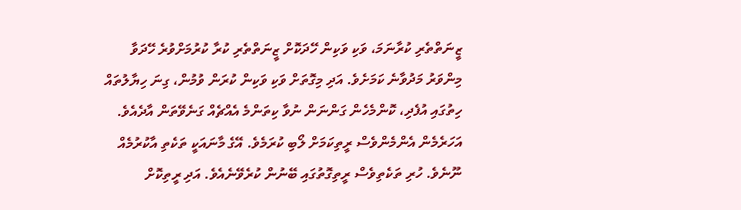ޒީނަތްތެރި ކުރާނަމަ، ވަކި ވަކިން ހޭދަކޮށް ޒީނަތްތެރި ކުރާ ކުރުމަށްވުރެ ހޭދަވާ މިންވަރު މަދުވާނެ ކަމަށެވެ. އަދި މިގޮތަށް ވަކި ވަކިން ކުރަން ވުމުން، ގިނަ ހިޔާލުތައް ހިތުގައި އުފެދި، ކޮންމެހެން ގަންނަން ނުވާ ކިތަންމެ އެއްޗެއް ގަނެވޭތަން އާދެއެވެ. އަހަރެމެން އެންމެންވެސް ރީތިކަމަށް ލޯބި ކުރަމެވެ. އޭގެ މާނައަކީ ތަކެތި އާކުރުމެއް ނޫނެވެ. ހުރި ތަކެތިވެސް ރީތިގޮތުގައި ބޭނުން ކުރެވޭނެއެވެ. އަދި ރީތިކޮށް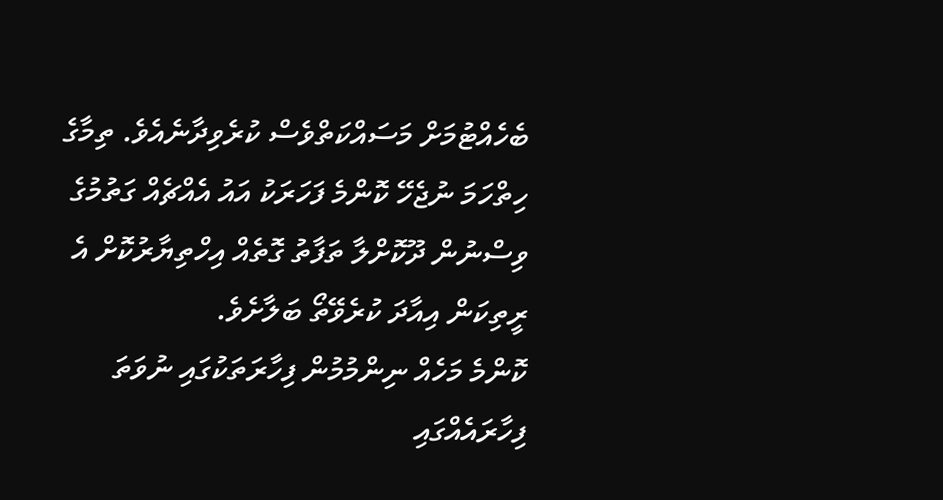ބެހެއްޓުމަށް މަސައްކަތްވެސް ކުރެވިދާނެއެވެ. ތިމާގެ ހިތްހަމަ ނުޖެހޭ ކޮންމެ ފަހަރަކު އައު އެއްޗެއް ގަތުމުގެ ވިސްނުން ދޫކޮށްލާ ތަފާތު ގޮތެއް އިހްތިޔާރުކޮށް އެ ރީތިކަން އިއާދަ ކުރެވޭތޯ ބަލާށެވެ.
ކޮންމެ މަހެއް ނިންމުމުން ފިހާރަތަކުގައި ނުވަތަ ފިހާރައެއްގައި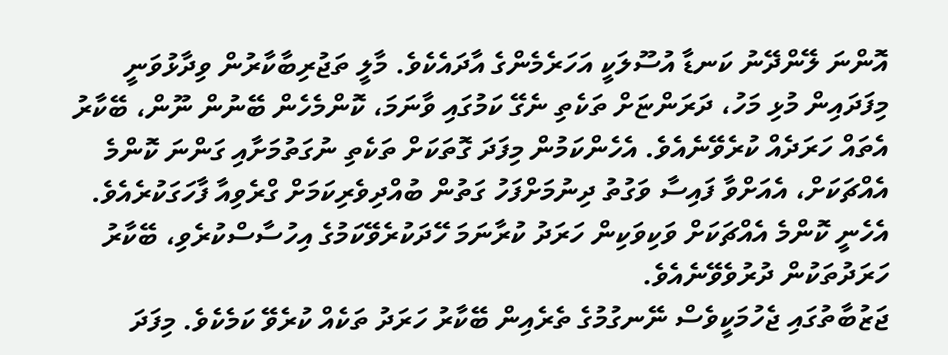އޮންނަ ލޭންދޭނު ކަނޑާ އުސޫލަކީ އަހަރެމެންގެ އާދައެކެވެ. މާލީ ތަޖުރިބާކާރުން ވިދާޅުވަނީ މިފަދައިން މުޅި މަހު، ދަރަންޏަށް ތަކެތި ނެގޭ ކަމުގައި ވާނަމަ، ކޮންމެހެން ބޭނުން ނޫން، ބޭކާރު އެތައް ހަރަދެއް ކުރެވޭނެއެވެ. އެހެންކަމުން މިފަދަ ގޮތަކަށް ތަކެތި ނުގަތުމަށާއި ގަންނަ ކޮންމެ އެއްޗަކަށް، އެއަށްވާ ފައިސާ ވަގުތު ދިނުމަށްފަހު ގަތުން ބުއްދިވެރިކަމަށް ގްރެވިއާ ފާހަގަކުރެއެވެ. އެހެނީ ކޮންމެ އެއްޗަކަށް ވަކިވަކިން ހަރަދު ކުރާނަމަ ހޭދަކުރެވޭކަމުގެ އިހުސާސްކުރެވި، ބޭކާރު ހަރަދުތަކުން ދުރުވެވޭނެއެވެ.
ޖަޒުބާތުގައި ޖެހުމަކީވެސް ނޭނގުމުގެ ތެރެއިން ބޭކާރު ހަރަދު ތަކެއް ކުރެވޭ ކަމެކެވެ. މިފަދަ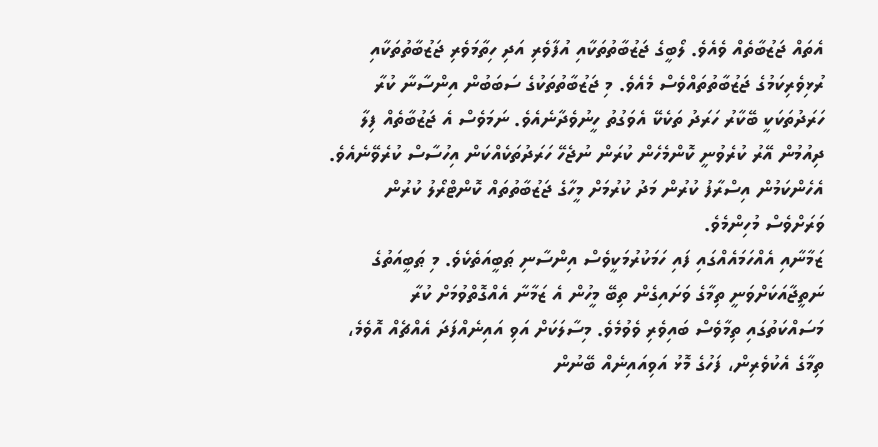އެތައް ޖަޒުބާތެއް ވެއެވެ. ލޯބީގެ ޖަޒުބާތުތަކާއި އުފާވެރި އަދި ހިތާމަވެރި ޖަޒުބާތުތަކާއި ރުޅިވެރިކަމުގެ ޖަޒުބާތުތައްވެސް މެއެވެ. މި ޖަޒުބާތުތަކުގެ ސަބަބުން އިންސާނާ ކުރާ ހަރަދުތަކަކީ ބޭކާރު ހަރަދު ތަކެކޭ އެވަގުތު ހީނުވެދާނެއެވެ. ނަމަވެސް އެ ޖަޒުބާތެއް ފިލާ ދިއުމުން އޭރު ކުރެވުނީ ކޮންމެހެން ކުރަން ނުޖެހޭ ހަރަދުތަކެއްކަން އިހުސާސް ކުރެވޭނެއެވެ. އެހެންކަމުން އިސްރާފު ކުރުން މަދު ކުރުމަށް މީހާގެ ޖަޒުބާތުތައް ކޮންޓްރޯލު ކުރުން ވަރަށްވެސް މުހިންމެވެ.
ޒަމާނާއި އެއްހަމައެއްގައި ފައި ހަމަކުރުމަކީވެސް އިންސާނި ޠަބީއަތެކެވެ. މި ޠަބީއަތުގެ ނަތީޖާއަކަށްވަނީ ތިމާގެ ވަށައިގެން ތިބޭ މީހުން އެ ޒަމާނާ އެއްގޮތްވުމަށް ކުރާ މަސައްކަތުގައި ތިމާވެސް ބައިވެރި ވެވުމެވެ. މިސާލަކަށް އަވި އައިނެއްފަދަ އެއްޗެއް އޮވެމެ، ތިމާގެ އެކުވެރިން، ފަހުގެ މޮޅު އަވިއައިނެއް ބޭނުން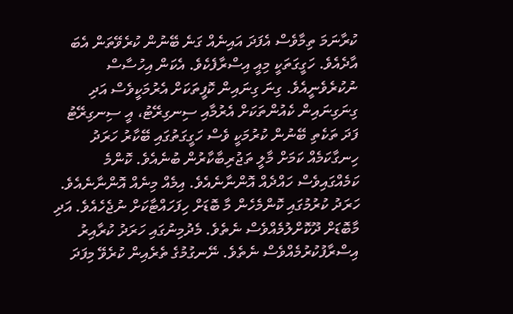ކުރާނަމަ ތިމާވެސް އެފަދަ އައިނެއް ގަނެ ބޭނުން ކުރެވޭތަން އެބަ އާދެއެވެ. ހަގީގަތަކީ މިއީ އިސްރާފެކެވެ. އެކަން އިހުސާސް ނުކުރެވެނީއެވެ. ގިނަ ގިނައިން ކޮފީތަކަށް އެރުމަކީވެސް އަދި ގިނަގިނައިން ކެއުންތަކަށް އެރުމާއި ސިނގިރޭޓު، އީ ސިނގިރޭޓު ފަދަ ތަކެތި ބޭނުން ކުރުމަކީ ވެސް ހަގީގަތުގައި ބޭކާރު ހަރަދު ހިނގާކަމެއް ކަމަށް މާލީ ތަޖުރިބާކާރުން ބުނެއެވެ. ކޮންމެ ކަމެއްގައިވެސް ހައްދެއް އޮންނާނެއެވެ. އިމެއް މިނެއް އޮންނާނެއެވެ.
ހަރަދު ކުރުމުގައި ކޮންމެހެން މާ ބޮޑަށް ހިފަހައްޓާކަށް ނުޖެހެއެވެ. އަދި މާބޮޑަށް ދޫކޮށްލުމެއްވެސް ނެތެވެ. މެދުމިނުގައި ހަރަދު ކުރާއިރު އިސްރާފުކުރުމެއްވެސް ނެތެވެ. ނޭނގުމުގެ ތެރެއިން ކުރެވޭ މިފަދަ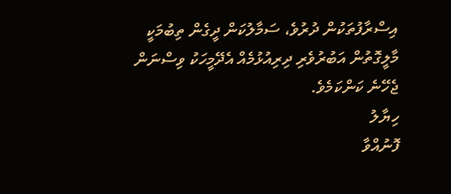އިސްރާފުތަކުން ދުރުވެ، ސަމާލުކަން ދީގެން ތިބުމަކީ މާލީގޮތުން އަބުރުވެރި ދިރިއުޅުމެއް އެދޭމީހަކު ވިސްނަން ޖެހޭނެ ކަންކަމެވެ.
ހިޔާލު
ފޮނުއްވާ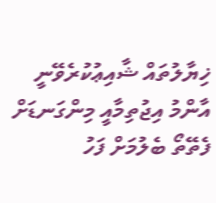ޚިޔާލުތައް ޝާއިޢުކުރެވޭނީ އާންމު އިޖުތިމާއީ މިންގަނޑަށް ފެތޭތޯ ބެލުމަށް ފަހު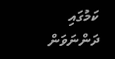ކަމުގައި ދަންނަވަން